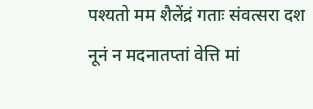पश्यतो मम शैलेंद्रं गताः संवत्सरा दश
नूनं न मदनातप्तां वेत्ति मां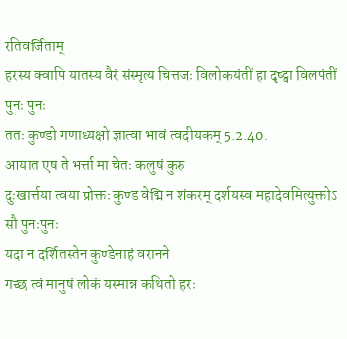रतिवर्जिताम्
हरस्य क्वापि यातस्य वैरं संस्मृत्य चित्तजः विलोकयंतीं हा दृष्ट्वा विलपंतीं पुनः पुनः
ततः कुण्डो गणाध्यक्षो ज्ञात्वा भावं त्वदीयकम् 5.2.40.
आयात एष ते भर्त्ता मा चेतः कलुषं कुरु
दुःखार्त्तया त्वया प्रोक्तः कुण्ड वेद्मि न शंकरम् दर्शयस्व महादेवमित्युक्तोऽ सौ पुनःपुनः
यदा न दर्शितस्तेन कुण्डेनाहं वरानने
गच्छ त्वं मानुषं लोकं यस्मान्न कथितो हरः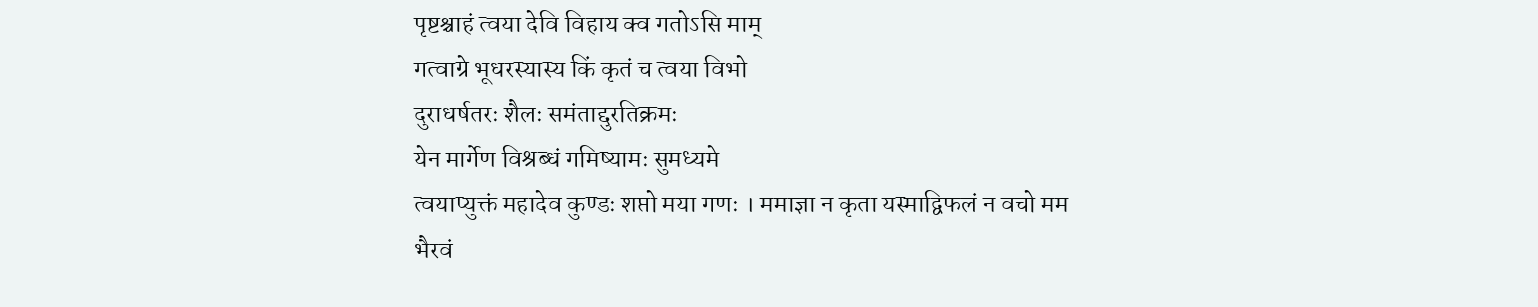पृष्टश्चाहं त्वया देवि विहाय क्व गतोऽसि माम्
गत्वाग्रे भूधरस्यास्य किं कृतं च त्वया विभो
दुराधर्षतरः शैलः समंताद्दुरतिक्रमः
येन मार्गेण विश्रब्धं गमिष्यामः सुमध्यमे
त्वयाप्युक्तं महादेव कुण्डः शप्तो मया गणः । ममाज्ञा न कृता यस्माद्विफलं न वचो मम
भैरवं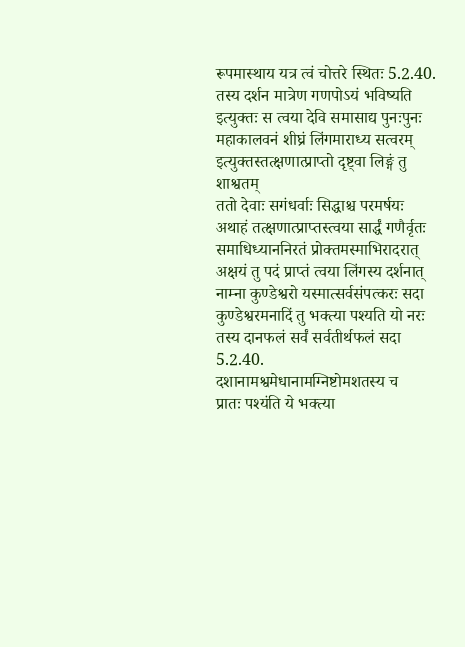रूपमास्थाय यत्र त्वं चोत्तरे स्थितः 5.2.40.
तस्य दर्शन मात्रेण गणपोऽयं भविष्यति
इत्युक्तः स त्वया देवि समासाद्य पुनःपुनः
महाकालवनं शीघ्रं लिंगमाराध्य सत्वरम्
इत्युक्तस्तत्क्षणात्प्राप्तो दृष्ट्वा लिङ्गं तु शाश्वतम्
ततो देवाः सगंधर्वाः सिद्धाश्च परमर्षयः
अथाहं तत्क्षणात्प्राप्तस्त्वया सार्द्धं गणैर्वृतः
समाधिध्याननिरतं प्रोक्तमस्माभिरादरात्
अक्षयं तु पदं प्राप्तं त्वया लिंगस्य दर्शनात् नाम्ना कुण्डेश्वरो यस्मात्सर्वसंपत्करः सदा
कुण्डेश्वरमनादिं तु भक्त्या पश्यति यो नरः
तस्य दानफलं सर्वं सर्वतीर्थफलं सदा 5.2.40.
दशानामश्वमेधानामग्निष्टोमशतस्य च
प्रातः पश्यंति ये भक्त्या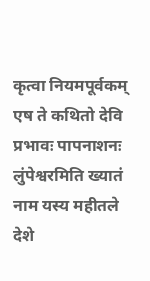कृत्वा नियमपूर्वकम्
एष ते कथितो देवि प्रभावः पापनाशनः
लुंपेश्वरमिति ख्यातं नाम यस्य महीतले
देशे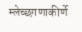म्लेच्छगणाकीर्णे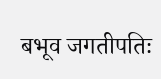बभूव जगतीपतिः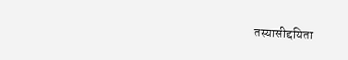तस्यासीद्दयिता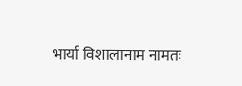भार्या विशालानाम नामतः